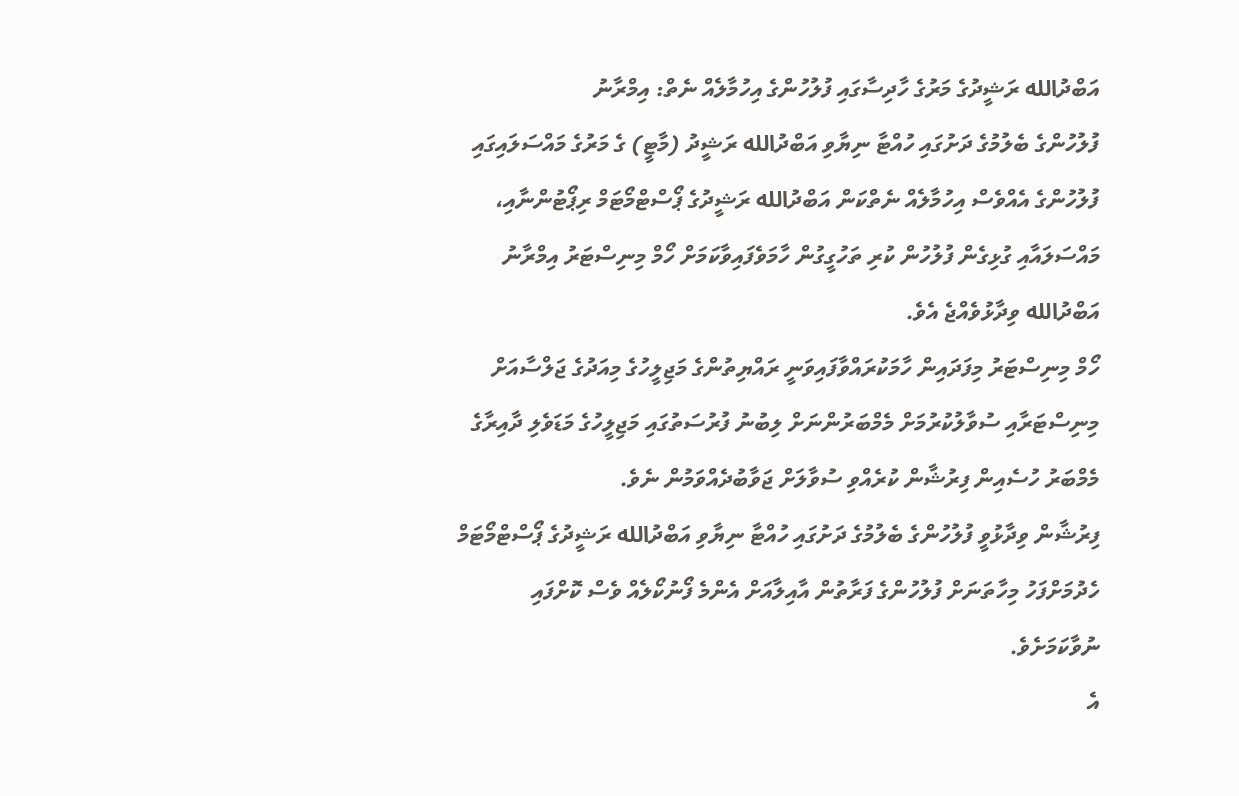އަބްދުالله ރަޝީދުގެ މަރުގެ ހާދިސާގައި ފުލުހުންގެ އިހުމާލެއް ނެތް: އިމްރާނު
ފުލުހުންގެ ބެލުމުގެ ދަށުގައި ހުއްޓާ ނިޔާވި އަބްދުالله ރަޝީދު (މާޓީ) ގެ މަރުގެ މައްސަލައިގައި ފުލުހުންގެ އެއްވެސް އިހުމާލެއް ނެތްކަން އަބްދުالله ރަޝީދުގެ ޕޯސްޓްމޯޓަމް ރިޕޯޓުންނާއި، މައްސަލައާއި ގުޅިގެން ފުލުހުން ކުރި ތަހުގީގުން ހާމަވެފައިވާކަމަށް ހޯމް މިނިސްޓަރު އިމްރާނު އަބްދުالله ވިދާޅުވެއްޖެ އެވެ.
ހޯމް މިނިސްޓަރު މިފަދައިން ހާމަކުރައްވާފައިވަނީ ރައްޔިތުންގެ މަޖިލީހުގެ މިއަދުގެ ޖަލްސާއަށް މިނިސްޓަރާއި ސުވާލުކުރުމަށް މެމްބަރުންނަށް ލިބުނު ފުރުސަތުގައި މަޖިލީހުގެ މަޑަވެލި ދާއިރާގެ މެމްބަރު ހުސެއިން ފިރުޝާން ކުރެއްވި ސުވާލަށް ޖަވާބުދެއްވަމުން ނެވެ.
ފިރުޝާން ވިދާޅުވީ ފުލުހުންގެ ބެލުމުގެ ދަށުގައި ހުއްޓާ ނިޔާވި އަބްދުالله ރަޝީދުގެ ޕޯސްޓްމޯޓަމް ހެދުމަށްފަހު މިހާތަނަށް ފުލުހުންގެ ފަރާތުން އާއިލާއަށް އެންމެ ފޯނުކޯލެއް ވެސް ކޮށްފައި ނުވާކަމަށެވެ.
އެ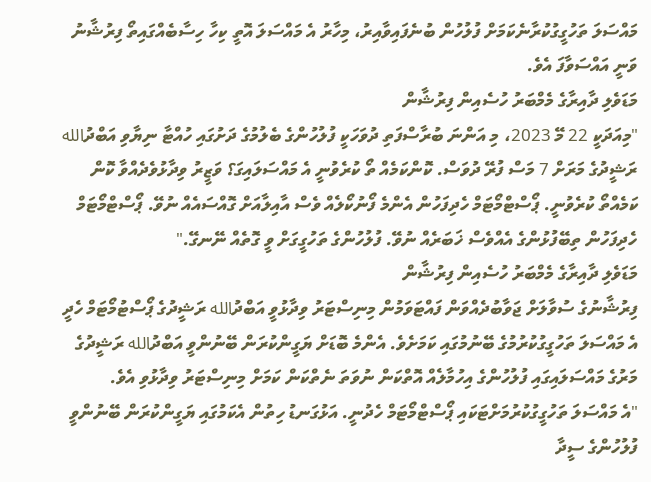މައްސަލަ ތަހުގީގުކުރާނެކަމަށް ފުލުހުން ބުނެފައިވާއިރު، މިހާރު އެ މައްސަލަ އޮތީ ކިހާ ހިސާބެއްގައިތޯ ފިރުޝާނު ވަނީ އައްސަވާފަ އެވެ.
މަޑަވެލި ދާއިރާގެ މެމްބަރު ހުސެއިން ފިރުޝާން
"މިއަދަކީ 22 މޭ 2023، މި އަންނަ ބުރާސްފަތި ދުވަހަކީ ފުލުހުންގެ ބެލުމުގެ ދަށުގައި ހުއްޓާ ނިޔާވި އަބްދުالله ރަޝީދުގެ މަރަށް 7 މަސް ފުރޭ ދުވަސް. ކޮންކަމެއް ތޯ ކުރެވުނީ އެ މައްސަލައިގަ؟ ވަޒީރު ވިދާޅުވެދެއްވާ ކޮން ކަމެއްތޯ ކުރެވުނީ. ޕޯސްޓްމޯޓަމް ހެދިފަހުން އެންމެ ފޯނުކޯލެއް ވެސް އާއިލާއަށް ގޮއްސައެއް ނުވޭ. ޕޯސްޓްމޯޓަމް ހެދިފަހުން ތިބޭފުޅުންގެ އެއްވެސް ޚަބަރެއް ނުވޭ. ފުލުހުންގެ ތަހުގީގަށް ވީ ގޮތެއް ނޭނގޭ."
މަޑަވެލި ދާއިރާގެ މެމްބަރު ހުސެއިން ފިރުޝާން
ފިރުޝާނުގެ ސުވާލަށް ޖަވާބުދެއްވަން ފައްޓަވަމުން މިނިސްޓަރު ވިދާޅުވީ އަބްދުالله ރަޝީދުގެ ޕޯސްޓުމޯޓަމް ހެދީ އެ މައްސަލަ ތަހުގީގުކުރުމުގެ ބޭނުމުގައި ކަމަށެވެ. އެންމެ ބޮޑަށް ޔަގީންކުރަން ބޭނުންވީ އަބްދުالله ރަޝީދުގެ މަރުގެ މައްސަލައިގައި ފުލުހުންގެ އިހުމާލެއް އޮތްކަން ނުވަތަ ނެތްކަން ކަމަށް މިނިސްޓަރު ވިދާޅުވި އެވެ.
"އެ މައްސަލަ ތަހުގީގުކުރުމަށްޓަކައި ޕޯސްޓްމޯޓަމް ހެދުނީ. އަޅުގަނޑު ހިތުން އެކަމުގައި ޔަގީންކުރަން ބޭނުންވީ ފުލުހުންގެ ސީދާ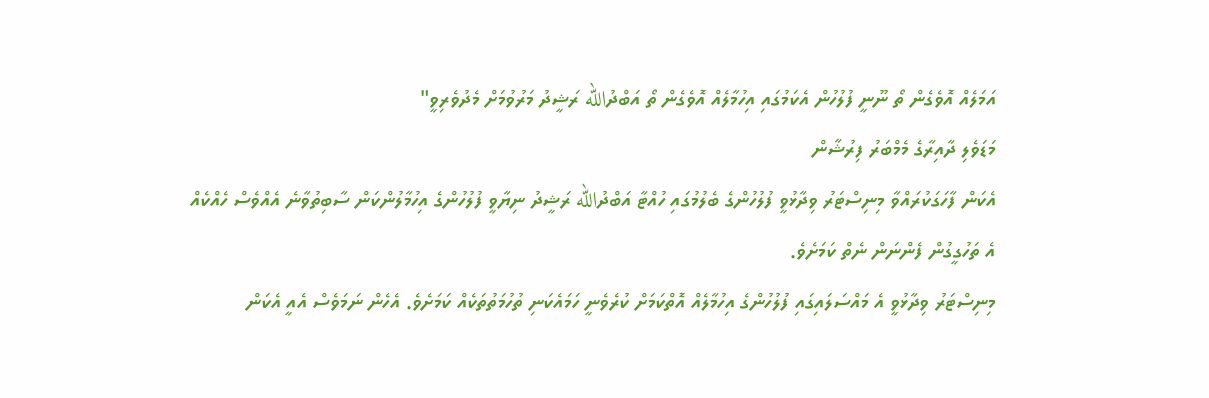އަމަލެއް އޮވެގެން ތޯ ނޫނީ ފުލުހުން އެކަމުގައި އިހުމާލެއް އޮވެގެން ތޯ އަބްދުالله ރަޝީދު މަރުވުމަށް މެދުވެރިވީ"
މަޑަވެލި ދާއިރާގެ މެމްބަރު ފިރުޝާން
އެކަން ފާހަގަކުރައްވާ މިނިސްޓަރު ވިދާޅުވީ ފުލުހުންގެ ބެލުމުގައި ހުއްޓާ އަބްދުالله ރަޝީދު ނިޔާވީ ފުލުހުންގެ އިހުމާލުންކަން ސާބިތުވާނެ އެއްވެސް ހެއްކެއް އެ ތަހުގީގުން ފެންނަން ނެތް ކަމަށެވެ.
މިނިސްޓަރު ވިދާޅުވީ އެ މައްސަލައިގައި ފުލުހުންގެ އިހުމާލެއް އޮތްކަމަށް ކުރެވެނީ ހަމައެކަނި ތުހުމަތުތަކެއް ކަމަށެވެ. އެހެން ނަމަވެސް އެއީ އެކަން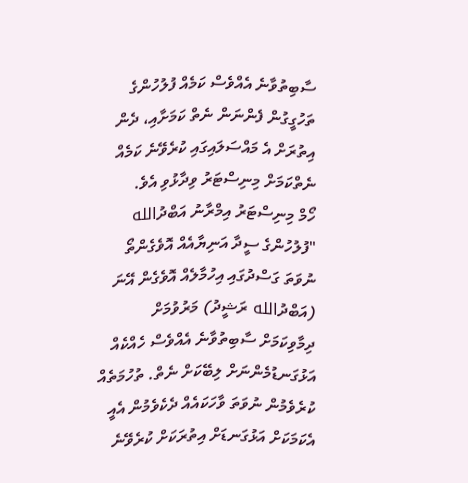ސާބިތުވާނެ އެއްވެސް ކަމެއް ފުލުހުންގެ ތަހުގީގުން ފެންނަން ނެތް ކަމަށާއި، ދެން އިތުރަށް އެ މައްސަލައިގައި ކުރެވޭނެ ކަމެއް ނެތްކަމަށް މިނިސްޓަރު ވިދާޅުވި އެވެ.
ހޯމް މިނިސްޓަރު އިމްރާނު އަބްދުالله
"ފުލުހުންގެ ސީދާ އަނިޔާއެއް އޮވެގެންތޯ ނުވަތަ ގަސްދުގައި އިހުމާލެއް އޮވެގެން އޭނަ (އަބްދުالله ރަޝީދު) މަރުވުމަށް ދިމާވިކަމަށް ސާބިތުވާނެ އެއްވެސް ހެއްކެއް އަޅުގަނޑުމެންނަށް ލިބޭކަށް ނެތް. ތުހުމަތެއް ކުރެވެމުން ނުވަތަ ވާހަކައެއް ދެކެވެމުން އެއީ އެކަމަކަށް އަޅުގަނޑަށް އިތުރަކަށް ކުރެވޭނެ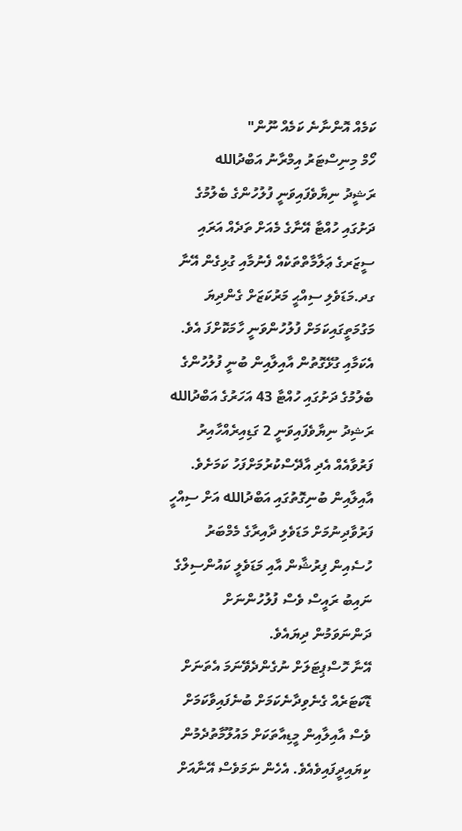ކަމެއް އޮންނާނެ ކަމެއް ނޫން"
ހޯމް މިނިސްޓަރު އިމްރާނު އަބްދުالله
ރަޝީދު ނިޔާވެފައިވަނީ ފުލުހުންގެ ބެލުމުގެ ދަށުގައި ހުއްޓާ އޭނާގެ މެއަށް ތަދެއް އަރައި ސީޒަރގެ ޢަލާމާތްތަކެއް ފެނުމާއި ގުޅިގެން އޭނާ ގދ.މަޑަވެލި ސިއްޙީ މަރުކަޒަށް ގެންދިޔަ މަގުމަތީގައިކަމަށް ފުލުހުންވަނީ ހާމަކޮށްފަ އެވެ.
އެކަމާއި ގުޅޭގޮތުން އާއިލާއިން ބުނީ ފުލުހުންގެ ބެލުމުގެ ދަށުގައި ހުއްޓާ 43 އަހަރުގެ އަބްދުالله ރަޝިދު ނިޔާވެފައިވަނީ 2 ގަޑިއިރެއްހާއިރު ފަރުވާއެއް އެދި އާދޭސްކުރުމަށްފަހު ކަމަށެވެ.
އާއިލާއިން ބުނިގޮތުގައި އަބްދުالله އަށް ސިއްހީ ފަރުވާދިނުމަށް މަޑަވެލި ދާއިރާގެ މެމްބަރު ހުސެއިން ފިރުޝާން އާއި މަޑަވެލީ ކައުންސިލްގެ ނައިބު ރައީސް ވެސް ފުލުހުންނަށް ދަންނަވަމުން ދިޔައެވެ.
އޭނާ ހޮސްޕިޓަލަށް ނުގެންދެވޭނަމަ އެތަނަށް ޑޮކަޓަރެއް ގެނެވިދާނެކަމަށް ބުނެފައިވާކަމަށް ވެސް އާއިލާއިން މީޑިއާތަކަށް މައުލޫމާތުދެމުން ކިޔައިދީފައިވެއެވެ. އެހެން ނަމަވެސް އޭނާއަށް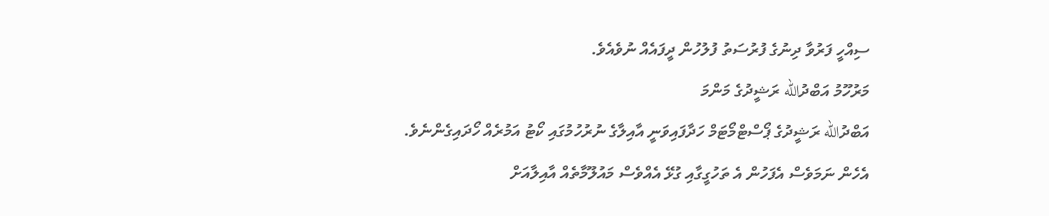ސިއްހީ ފަރުވާ ދިނުގެ ފުރުސަތު ފުލުހުން ދީފައެއް ނުވެއެވެ.
މަރުހޫމު އަބްދުالله ރަޝީދުގެ މަންމަ
އަބްދުالله ރަޝީދުގެ ޕޯސްޓްމޯޓަމް ހަދާފައިވަނީ އާއިލާގެ ނުރުހުމުގައި ކޯޓު އަމުރެއް ހޯދައިގެންނެވެ.
އެހެން ނަމަވެސް އެފަހުން އެ ތަހުގީގާއި ގުޅޭ އެއްވެސް މައުލޫމާތެއް އާއިލާއަށް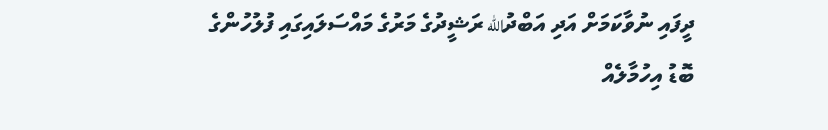ދީފައި ނުވާކަމަށް އަދި އަބްދުالله ރަޝީދުގެ މަރުގެ މައްސަލައިގައި ފުލުހުންގެ ބޮޑު އިހުމާލެއް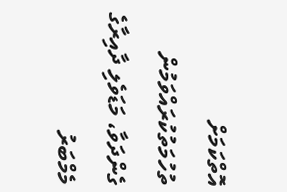އޮތްކަމަށް ތުހުމަތުކުރައްވަމުން ގެންދަވާ، މަޑަވެލި ދާއިރާގެ މެމްބަރު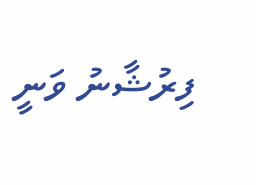ފިރުޝާނު ވަނީ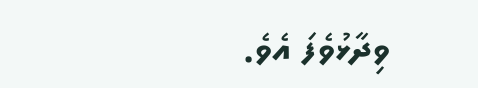ވިދާޅުވެފަ އެވެ.